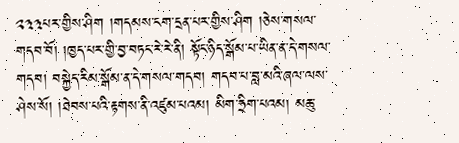༢༣༣པར་གྱིས་ཤིག །གདམས་ངག་དྲན་པར་གྱིས་ཤིག །ཅེས་གསལ་གདབ་བོ། །ཁྱད་པར་གྱི་བྱ་བཏང་རེ་རེ་ནི། སྟོང་ཉིད་སྒོམ་པ་ཡིན་ན་དེ་གསལ་གདབ། བསྐྱེད་རིམ་སྒོམ་ན་དེ་གསལ་གདབ། གདབ་པ་བླ་མའི་ཞལ་ལས་ཤེས་སོ། །ཐེབས་པའི་རྟགས་ནི་འཛུམ་པའམ། མིག་ཧྲིག་པའམ། མཆུ་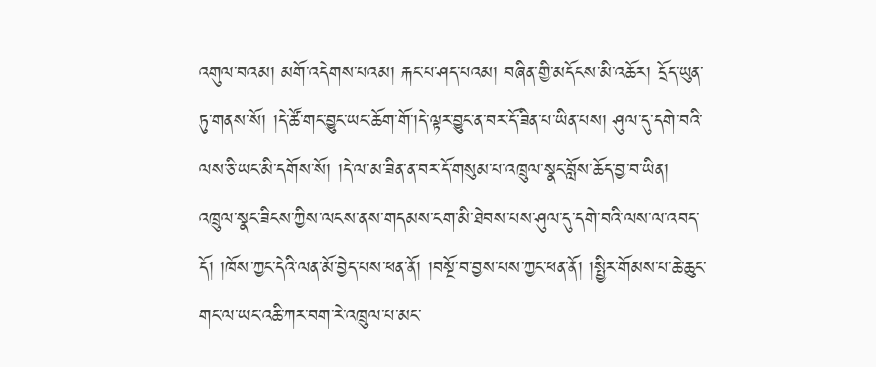འགུལ་བའམ། མགོ་འདེགས་པའམ། རྐང་པ་ཤད་པའམ། བཞིན་གྱི་མདོངས་མི་འཆོར། དྲོད་ཡུན་ཏུ་གནས་སོ། །དེ་ཚོ་གང་བྱུང་ཡང་ཆོག་གོ་།དེ་ལྟར་བྱུང་ན་བར་དོ་ཟིན་པ་ཡིན་པས། ཤུལ་དུ་དགེ་བའི་ལས་ཅི་ཡང་མི་དགོས་སོ། །དེ་ལ་མ་ཟིན་ན་བར་དོ་གསུམ་པ་འཁྲུལ་སྣང་བློས་ཆོད་བྱ་བ་ཡིན། འཁྲུལ་སྣང་ཟིངས་ཀྱིས་ལངས་ནས་གདམས་ངག་མི་ཐེབས་པས་ཤུལ་དུ་དགེ་བའི་ལས་ལ་འབད་དོ། །ཁོས་ཀྱང་དེའི་ལན་མོ་བྱེད་པས་ཕན་ནོ། །བསྔོ་བ་བྱས་པས་ཀྱང་ཕན་ནོ། །སྤྱིར་གོམས་པ་ཆེ་ཆུང་གང་ལ་ཡང་འཆི་ཀར་བག་རེ་འཁྲུལ་པ་མང་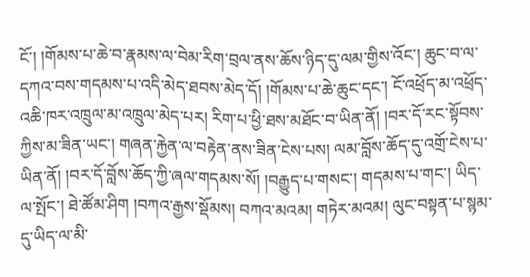ངོ་། །གོམས་པ་ཆེ་བ་རྣམས་ལ་བེམ་རིག་བྲལ་ནས་ཆོས་ཉིད་དུ་ལམ་གྱིས་འོང་། ཆུང་བ་ལ་དཀའ་བས་གདམས་པ་འདི་མེད་ཐབས་མེད་དོ། །གོམས་པ་ཆེ་ཆུང་དང་། ངོ་འཕྲོད་མ་འཕྲོད་འཆི་ཁར་འཁྲུལ་མ་འཁྲུལ་མེད་པར། རིག་པ་ཕྱི་ཐས་མཐོང་བ་ཡིན་ནོ། །བར་དོ་རང་སྟོབས་ཀྱིས་མ་ཟིན་ཡང་། གཞན་རྐྱེན་ལ་བརྟེན་ནས་ཟིན་ངེས་པས། ལམ་བློས་ཆོད་དུ་འགྲོ་ངེས་པ་ཡིན་ནོ། །བར་དོ་བློས་ཆོད་ཀྱི་ཞལ་གདམས་སོ། །བརྒྱུད་པ་གསང་། གདམས་པ་གང་། ཡིད་ལ་སྤོང་། ཐེ་ཚོམ་ཤིག །བཀའ་རྒྱས་སྡོམས། བཀའ་མའམ། གཏེར་མའམ། ལུང་བསྟན་པ་སྙམ་དུ་ཡིད་ལ་མི་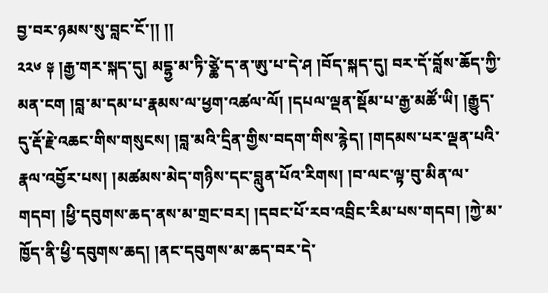བྱ་བར་ཉམས་སུ་བླང་ངོ་།། །།
༢༢༦ ༈ །རྒྱ་གར་སྐད་དུ། མདྷྱ་མ་ཏི་ཙྪེ་ད་ན་ཨུ་པ་དེ་ཤ །བོད་སྐད་དུ། བར་དོ་བློས་ཆོད་ཀྱི་མན་ངག །བླ་མ་དམ་པ་རྣམས་ལ་ཕྱག་འཚལ་ལོ། །དཔལ་ལྡན་སྡོམ་པ་རྒྱ་མཚོ་ཡི། །རྒྱུད་དུ་རྡོ་རྗེ་འཆང་གིས་གསུངས། །བླ་མའི་དྲིན་གྱིས་བདག་གིས་རྙེད། །གདམས་པར་ལྡན་པའི་རྣལ་འབྱོར་པས། །མཚམས་མེད་གཉིས་དང་བླུན་པོའ་རིགས། །བ་ལང་ལྟ་བུ་མིན་ལ་གདབ། །ཕྱི་དབུགས་ཆད་ནས་མ་གྲང་བར། །དབང་པོ་རབ་འབྲིང་རིམ་པས་གདབ། །ཀྱེ་མ་ཁྱོད་ནི་ཕྱི་དབུགས་ཆད། །ནང་དབུགས་མ་ཆད་བར་དེ་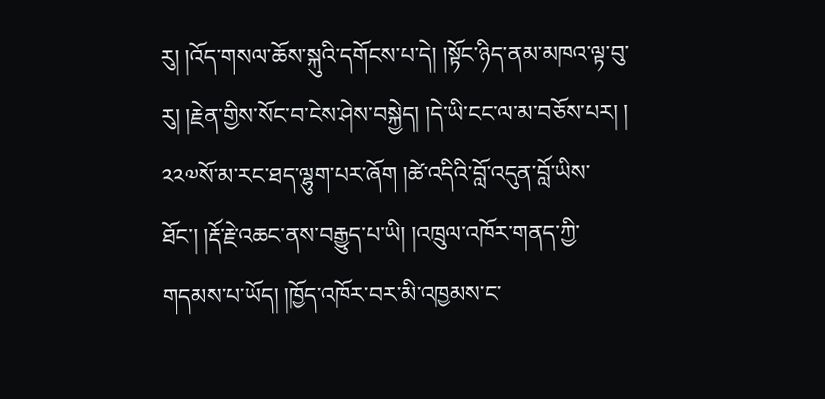རུ། །འོད་གསལ་ཆོས་སྐུའི་དགོངས་པ་དེ། །སྟོང་ཉིད་ནམ་མཁའ་ལྟ་བུ་རུ། །རྗེན་གྱིས་སོང་བ་ངེས་ཤེས་བསྐྱེད། །དེ་ཡི་ངང་ལ་མ་བཅོས་པར། །
༢༢༧སོ་མ་རང་ཐད་ལྷུག་པར་ཞོག །ཚེ་འདིའི་བློ་འདུན་བློ་ཡིས་ཐོང་། །རྡོ་རྗེ་འཆང་ནས་བརྒྱུད་པ་ཡི། །འཁྲུལ་འཁོར་གནད་ཀྱི་གདམས་པ་ཡོད། །ཁྱོད་འཁོར་བར་མི་འཁྱམས་ང་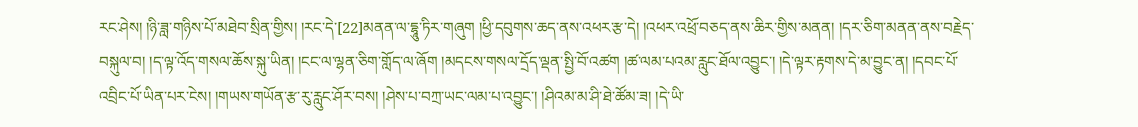རང་ཤེས། །ཉི་ཟླ་གཉིས་པོ་མཐེབ་སྲིན་གྱིས། །རང་དེ་[22]མནན་ལ་དྷཱུ་ཏིར་གཞུག །ཕྱི་དབུགས་ཆད་ནས་འཕར་རྩ་དེ། །འཕར་འཕྲོ་བཅད་ནས་ཆིར་གྱིས་མནན། །དར་ཅིག་མནན་ནས་བརྗེད་བསྐུལ་བ། །ད་ལྟ་འོད་གསལ་ཆོས་སྐུ་ཡིན། །ངང་ལ་ལྷན་ཅིག་གློད་ལ་ཞོག །མདངས་གསལ་དྲོད་ལྡན་སྤྱི་བོ་འཚག །ཚ་ལམ་པའམ་རླུང་ཐོལ་འབྱུང་། །དེ་ལྟར་རྟགས་དེ་མ་བྱུང་ན། །དབང་པོ་འབྲིང་པོ་ཡིན་པར་ངེས། །གཡས་གཡོན་རྩ་རུ་རླུང་ཤོར་བས། །ཤེས་པ་བཀྲ་ཡང་ལམ་པ་འབྱུང་། །ཤིའམ་མ་ཤི་ཐེ་ཚོམ་ཟ། །དེ་ཡི་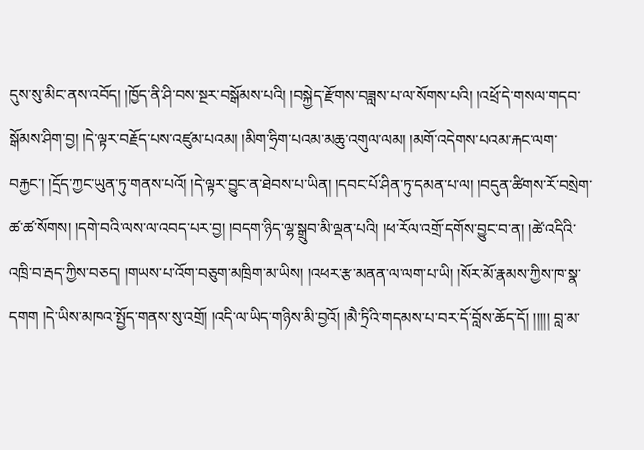དུས་སུ་མིང་ནས་འབོད། །ཁྱོད་ནི་ཤི་བས་སྔར་བསྒོམས་པའི། །བསྐྱེད་རྫོགས་བཟླས་པ་ལ་སོགས་པའི། །འཕྲོ་དེ་གསལ་གདབ་སྒོམས་ཤིག་བྱ། །དེ་ལྟར་བརྗོད་པས་འཛུམ་པའམ། །མིག་ཧྲིག་པའམ་མཆུ་འགུལ་ལམ། །མགོ་འདེགས་པའམ་རྐང་ལག་བརྐྱང་། །དྲོད་ཀྱང་ཡུན་ཏུ་གནས་པའོ། །དེ་ལྟར་བྱུང་ན་ཐེབས་པ་ཡིན། །དབང་པོ་ཤིན་ཏུ་དམན་པ་ལ། །བདུན་ཚིགས་རོ་བསྲེག་ཚ་ཚ་སོགས། །དགེ་བའི་ལས་ལ་འབད་པར་བྱ། །བདག་ཉིད་ལྷ་སྒྲུབ་མི་ལྡན་པའི། །ཕ་རོལ་འགྲོ་དགོས་བྱུང་བ་ན། །ཚེ་འདིའི་འཁྲི་བ་རྦད་ཀྱིས་བཅད། །གཡས་པ་འོག་བཅུག་མཁྲིག་མ་ཡིས། །འཕར་རྩ་མནན་ལ་ལག་པ་ཡི། །སོར་མོ་རྣམས་ཀྱིས་ཁ་སྣ་དགག །དེ་ཡིས་མཁའ་སྤྱོད་གནས་སུ་འགྲོ། །འདི་ལ་ཡིད་གཉིས་མི་བྱའོ། །མཻ་ཏྲིའི་གདམས་པ་བར་དོ་བློས་ཆོད་དོ། །།།།། བླ་མ་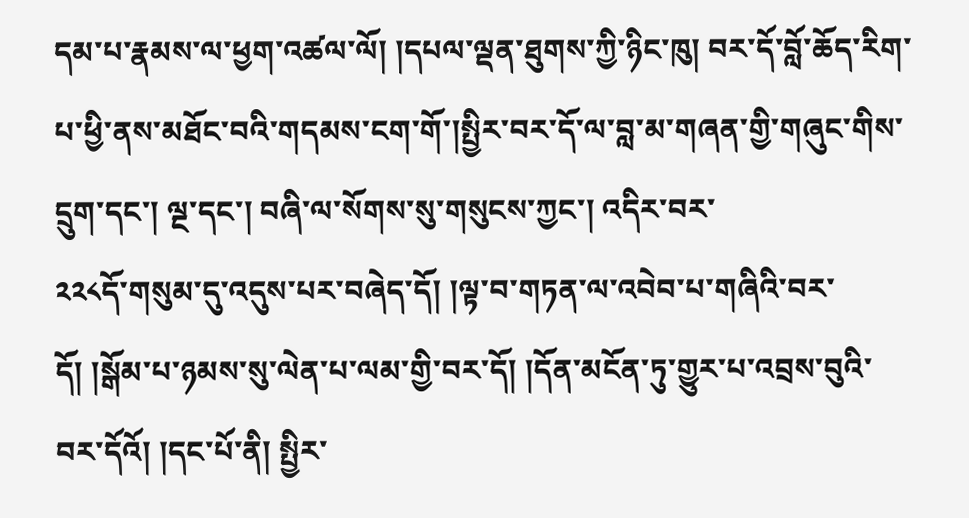དམ་པ་རྣམས་ལ་ཕྱག་འཚལ་ལོ། །དཔལ་ལྡན་ཐུགས་ཀྱི་ཉིང་ཁུ། བར་དོ་བློ་ཆོད་རིག་པ་ཕྱི་ནས་མཐོང་བའི་གདམས་ངག་གོ་།སྤྱིར་བར་དོ་ལ་བླ་མ་གཞན་གྱི་གཞུང་གིས་དྲུག་དང་། ལྔ་དང་། བཞི་ལ་སོགས་སུ་གསུངས་ཀྱང་། འདིར་བར་
༢༢༨དོ་གསུམ་དུ་འདུས་པར་བཞེད་དོ། །ལྟ་བ་གཏན་ལ་འབེབ་པ་གཞིའི་བར་དོ། །སྒོམ་པ་ཉམས་སུ་ལེན་པ་ལམ་གྱི་བར་དོ། །དོན་མངོན་ཏུ་གྱུར་པ་འབྲས་བུའི་བར་དོའོ། །དང་པོ་ནི། སྤྱིར་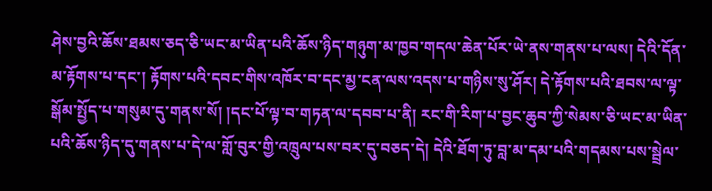ཤེས་བྱའི་ཆོས་ཐམས་ཅད་ཅི་ཡང་མ་ཡིན་པའི་ཆོས་ཉིད་གཉུག་མ་ཁྱབ་གདལ་ཆེན་པོར་ཡེ་ནས་གནས་པ་ལས། དེའི་དོན་མ་རྟོགས་པ་དང་། རྟོགས་པའི་དབང་གིས་འཁོར་བ་དང་མྱ་ངན་ལས་འདས་པ་གཉིས་སུ་ཤོར། དེ་རྟོགས་པའི་ཐབས་ལ་ལྟ་སྒོམ་སྤྱོད་པ་གསུམ་དུ་གནས་སོ། །དང་པོ་ལྟ་བ་གཏན་ལ་དབབ་པ་ནི། རང་གི་རིག་པ་བྱང་ཆུབ་ཀྱི་སེམས་ཅི་ཡང་མ་ཡིན་པའི་ཆོས་ཉིད་དུ་གནས་པ་དེ་ལ་གློ་བུར་གྱི་འཁྲུལ་པས་བར་དུ་བཅད་དེ། དེའི་ཐོག་ཏུ་བླ་མ་དམ་པའི་གདམས་པས་སྦྲེལ་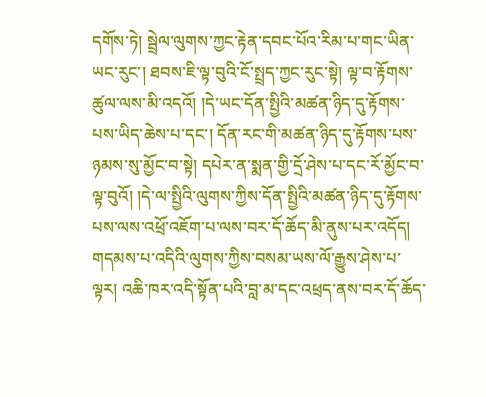དགོས་ཏེ། སྦྲེལ་ལུགས་ཀྱང་རྟེན་དབང་པོའ་རིམ་པ་གང་ཡིན་ཡང་རུང་། ཐབས་ཇི་ལྟ་བུའི་ངོ་སྤྲད་ཀྱང་རུང་སྟེ། ལྟ་བ་རྟོགས་ཚུལ་ལས་མི་འདའོ། །དེ་ཡང་དོན་སྤྱིའི་མཚན་ཉིད་དུ་རྟོགས་པས་ཡིད་ཆེས་པ་དང་། དོན་རང་གི་མཚན་ཉིད་དུ་རྟོགས་པས་ཉམས་སུ་མྱོང་བ་སྟེ། དཔེར་ན་སྨན་གྱི་དྲོ་ཤེས་པ་དང་རོ་མྱོང་བ་ལྟ་བུའོ། །དེ་ལ་སྤྱིའི་ལུགས་ཀྱིས་དོན་སྤྱིའི་མཚན་ཉིད་དུ་རྟོགས་པས་ལས་འཕྲོ་འཇོག་པ་ལས་བར་དོ་ཆོད་མི་ནུས་པར་འདོད། གདམས་པ་འདིའི་ལུགས་ཀྱིས་བསམ་ཡས་ལོ་རྒྱུས་ཤེས་པ་ལྟར། འཆི་ཁར་འདི་སྟོན་པའི་བླ་མ་དང་འཕྲད་ནས་བར་དོ་ཆོད་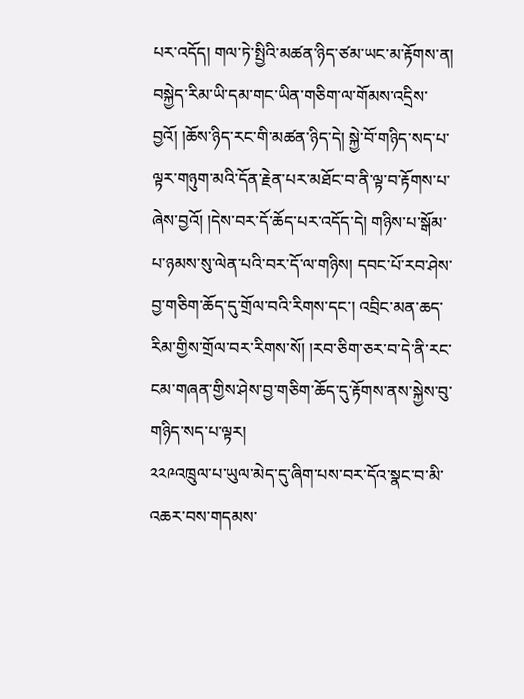པར་འདོད། གལ་ཏེ་སྤྱིའི་མཚན་ཉིད་ཙམ་ཡང་མ་རྟོགས་ན། བསྐྱེད་རིམ་ཡི་དམ་གང་ཡིན་གཅིག་ལ་གོམས་འདྲིས་བྱའོ། །ཆོས་ཉིད་རང་གི་མཚན་ཉིད་དེ། སྐྱེ་བོ་གཉིད་སད་པ་ལྟར་གཉུག་མའི་དོན་རྗེན་པར་མཐོང་བ་ནི་ལྟ་བ་རྟོགས་པ་ཞེས་བྱའོ། །དེས་བར་དོ་ཆོད་པར་འདོད་དེ། གཉིས་པ་སྒོམ་པ་ཉམས་སུ་ལེན་པའི་བར་དོ་ལ་གཉིས། དབང་པོ་རབ་ཤེས་བྱ་གཅིག་ཆོད་དུ་གྲོལ་བའི་རིགས་དང་། འབྲིང་མན་ཆད་རིམ་གྱིས་གྲོལ་བར་རིགས་སོ། །རབ་ཅིག་ཅར་བ་དེ་ནི་རང་ངམ་གཞན་གྱིས་ཤེས་བྱ་གཅིག་ཆོད་དུ་རྟོགས་ནས་སྐྱེས་བུ་གཉིད་སད་པ་ལྟར།
༢༢༩འཁྲུལ་པ་ཡུལ་མེད་དུ་ཞིག་པས་བར་དོའ་སྣང་བ་མི་འཆར་བས་གདམས་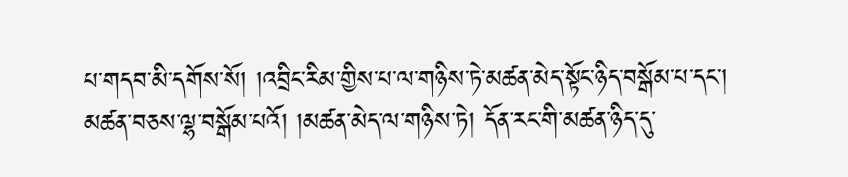པ་གདབ་མི་དགོས་སོ། །འབྲིང་རིམ་གྱིས་པ་ལ་གཉིས་ཏེ་མཚན་མེད་སྟོང་ཉིད་བསྒོམ་པ་དང་། མཚན་བཅས་ལྷ་བསྒོམ་པའོ། །མཚན་མེད་ལ་གཉིས་ཏེ། དོན་རང་གི་མཚན་ཉིད་དུ་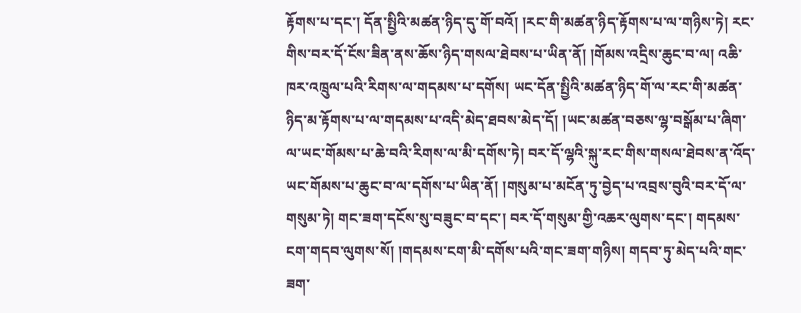རྟོགས་པ་དང་། དོན་སྤྱིའི་མཚན་ཉིད་དུ་གོ་བའོ། །རང་གི་མཚན་ཉིད་རྟོགས་པ་ལ་གཉིས་ཏེ། རང་གིས་བར་དོ་ངོས་ཟིན་ནས་ཆོས་ཉིད་གསལ་ཐེབས་པ་ཡིན་ནོ། །གོམས་འདྲིས་ཆུང་བ་ལ། འཆི་ཁར་འཁྲུལ་པའི་རིགས་ལ་གདམས་པ་དགོས། ཡང་དོན་སྤྱིའི་མཚན་ཉིད་གོ་ལ་རང་གི་མཚན་ཉིད་མ་རྟོགས་པ་ལ་གདམས་པ་འདི་མེད་ཐབས་མེད་དོ། །ཡང་མཚན་བཅས་ལྷ་བསྒོམ་པ་ཞིག་ལ་ཡང་གོམས་པ་ཆེ་བའི་རིགས་ལ་མི་དགོས་ཏེ། བར་དོ་ལྷའི་སྐུ་རང་གིས་གསལ་ཐེབས་ན་འོད་ཡང་གོམས་པ་ཆུང་བ་ལ་དགོས་པ་ཡིན་ནོ། །གསུམ་པ་མངོན་ཏུ་བྱེད་པ་འབྲས་བུའི་བར་དོ་ལ་གསུམ་ཏེ། གང་ཟག་དངོས་སུ་བཟུང་བ་དང་། བར་དོ་གསུམ་གྱི་འཆར་ལུགས་དང་། གདམས་ངག་གདབ་ལུགས་སོ། །གདམས་ངག་མི་དགོས་པའི་གང་ཟག་གཉིས། གདབ་ཏུ་མེད་པའི་གང་ཟག་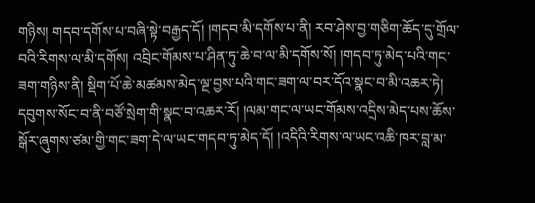གཉིས། གདབ་དགོས་པ་བཞི་སྟེ་བརྒྱད་དོ། །གདབ་མི་དགོས་པ་ནི། རབ་ཤེས་བྱ་གཅིག་ཆོད་དུ་གྲོལ་བའི་རིགས་ལ་མི་དགོས། འབྲིང་གོམས་པ་ཤིན་ཏུ་ཆེ་བ་ལ་མི་དགོས་སོ། །གདབ་ཏུ་མེད་པའི་གང་ཟག་གཉིས་ནི། སྡིག་པོ་ཆེ་མཚམས་མེད་ལྔ་བྱས་པའི་གང་ཟག་ལ་བར་དོའ་སྣང་བ་མི་འཆར་ཏེ། དབུགས་སོང་བ་ནི་བཙོ་སྲེག་གི་སྣང་བ་འཆར་རོ། །ལམ་གང་ལ་ཡང་གོམས་འདྲིས་མེད་པས་ཆོས་སྒོར་ཞུགས་ཙམ་གྱི་གང་ཟག་དེ་ལ་ཡང་གདབ་ཏུ་མེད་དོ། །འདིའི་རིགས་ལ་ཡང་འཆི་ཁར་བླ་མ་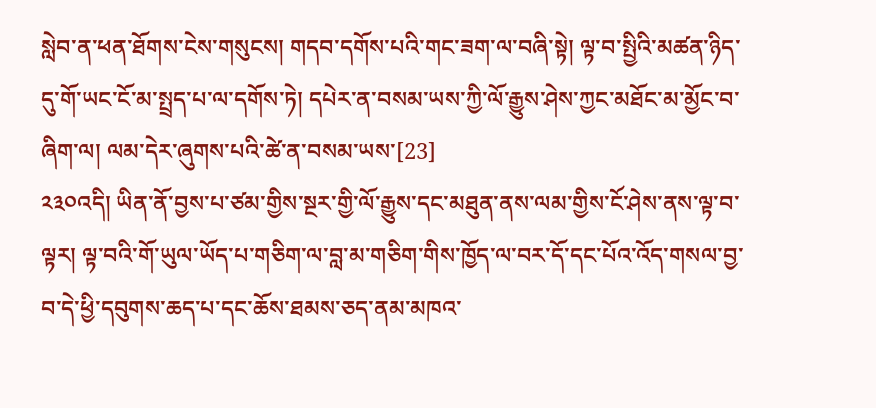སླེབ་ན་ཕན་ཐོགས་ངེས་གསུངས། གདབ་དགོས་པའི་གང་ཟག་ལ་བཞི་སྟེ། ལྟ་བ་སྤྱིའི་མཚན་ཉིད་དུ་གོ་ཡང་ངོ་མ་སྤྲད་པ་ལ་དགོས་ཏེ། དཔེར་ན་བསམ་ཡས་ཀྱི་ལོ་རྒྱུས་ཤེས་ཀྱང་མཐོང་མ་མྱོང་བ་ཞིག་ལ། ལམ་དེར་ཞུགས་པའི་ཚེ་ན་བསམ་ཡས་[23]
༢༣༠འདི། ཡིན་ནོ་བྱས་པ་ཙམ་གྱིས་སྔར་གྱི་ལོ་རྒྱུས་དང་མཐུན་ནས་ལམ་གྱིས་ངོ་ཤེས་ནས་ལྟ་བ་ལྟར། ལྟ་བའི་གོ་ཡུལ་ཡོད་པ་གཅིག་ལ་བླ་མ་གཅིག་གིས་ཁྱོད་ལ་བར་དོ་དང་པོའ་འོད་གསལ་བྱ་བ་དེ་ཕྱི་དབུགས་ཆད་པ་དང་ཆོས་ཐམས་ཅད་ནམ་མཁའ་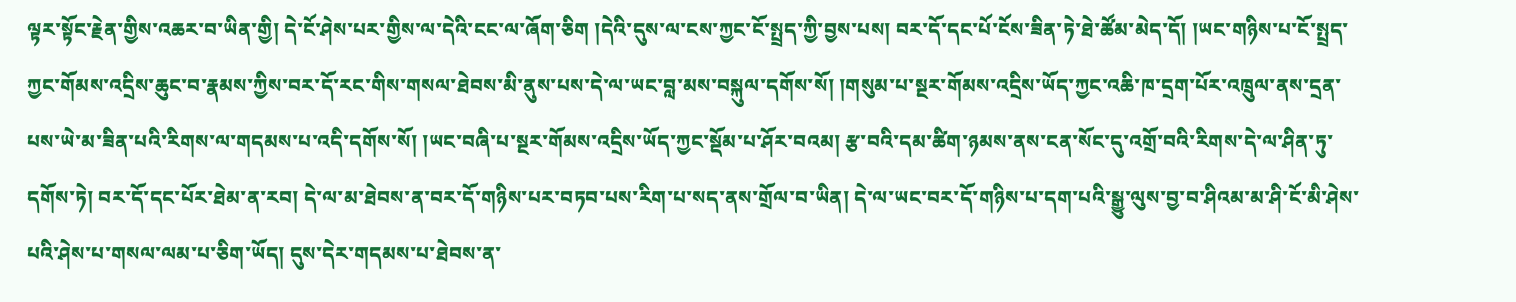ལྟར་སྟོང་རྗེན་གྱིས་འཆར་བ་ཡིན་གྱི། དེ་ངོ་ཤེས་པར་གྱིས་ལ་དེའི་ངང་ལ་ཞོག་ཅིག །དེའི་དུས་ལ་ངས་ཀྱང་ངོ་སྤྲད་ཀྱི་བྱས་པས། བར་དོ་དང་པོ་ངོས་ཟིན་ཏེ་ཐེ་ཚོམ་མེད་དོ། །ཡང་གཉིས་པ་ངོ་སྤྲད་ཀྱང་གོམས་འདྲིས་ཆུང་བ་རྣམས་ཀྱིས་བར་དོ་རང་གིས་གསལ་ཐེབས་མི་ནུས་པས་དེ་ལ་ཡང་བླ་མས་བསྐུལ་དགོས་སོ། །གསུམ་པ་སྔར་གོམས་འདྲིས་ཡོད་ཀྱང་འཆི་ཁ་དྲག་པོར་འཁྲུལ་ནས་དྲན་པས་ཡེ་མ་ཟིན་པའི་རིགས་ལ་གདམས་པ་འདི་དགོས་སོ། །ཡང་བཞི་པ་སྔར་གོམས་འདྲིས་ཡོད་ཀྱང་སྡོམ་པ་ཤོར་བའམ། རྩ་བའི་དམ་ཚིག་ཉམས་ནས་ངན་སོང་དུ་འགྲོ་བའི་རིགས་དེ་ལ་ཤིན་ཏུ་དགོས་ཏེ། བར་དོ་དང་པོར་ཐེམ་ན་རབ། དེ་ལ་མ་ཐེབས་ན་བར་དོ་གཉིས་པར་བཏབ་པས་རིག་པ་སད་ནས་གྲོལ་བ་ཡིན། དེ་ལ་ཡང་བར་དོ་གཉིས་པ་དག་པའི་སྒྱུ་ལུས་བྱ་བ་ཤིའམ་མ་ཤི་ངོ་མི་ཤེས་པའི་ཤེས་པ་གསལ་ལམ་པ་ཅིག་ཡོད། དུས་དེར་གདམས་པ་ཐེབས་ན་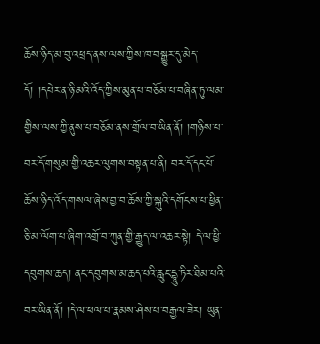ཆོས་ཉིད་མ་བུ་འཕྲད་ནས་ལས་ཀྱིས་ཁ་བསྒྱུར་དུ་མེད་དོ། །དཔེར་ན་ཉི་མའི་འོད་ཀྱིས་མུན་པ་བཅོམ་པ་བཞིན་ཏུ་ལམ་གྱིས་ལས་ཀྱི་ནུས་པ་བཅོམ་ནས་གྲོལ་བ་ཡིན་ནོ། །གཉིས་པ་བར་དོ་གསུམ་གྱི་འཆར་ལུགས་བསྟན་པ་ནི། བར་དོ་དང་པོ་ཆོས་ཉིད་འོད་གསལ་ཞེས་བྱ་བ་ཆོས་ཀྱི་སྐུའི་དགོངས་པ་ཕྱིན་ཅི་མ་ལོག་པ་ཞིག་འགྲོ་བ་ཀུན་གྱི་རྒྱུད་ལ་འཆར་སྟེ། དེ་ལ་ཕྱི་དབུགས་ཆད། ནང་དབུགས་མ་ཆད་པའི་རླུང་དྷཱུ་ཏིར་ཐིམ་པའི་བར་ཡིན་ནོ། །དེ་ལ་ཕལ་པ་རྣམས་ཤེས་པ་བརྒྱལ་ཟེར། ཡུན་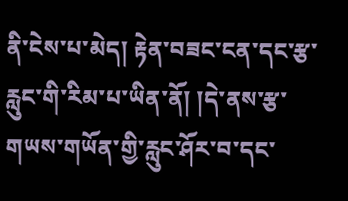ནི་ངེས་པ་མེད། རྟེན་བཟང་ངན་དང་རྩ་རླུང་གི་རིམ་པ་ཡིན་ནོ། །དེ་ནས་རྩ་གཡས་གཡོན་གྱི་རླུང་ཤོར་བ་དང་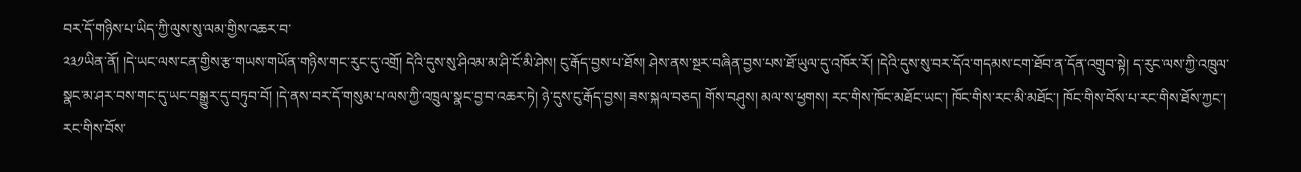བར་དོ་གཉིས་པ་ཡིད་ཀྱི་ལུས་སུ་ལམ་གྱིས་འཆར་བ་
༢༣༡ཡིན་ནོ། །དེ་ཡང་ལས་ངན་གྱིས་རྩ་གཡས་གཡོན་གཉིས་གང་རུང་དུ་འགྲོ། དེའི་དུས་སུ་ཤིའམ་མ་ཤི་ངོ་མི་ཤེས། ངུ་རྒོད་བྱས་པ་ཐོས། ཤེས་ནས་སྔར་བཞིན་བྱས་པས་ཐོ་ཡུལ་དུ་འཁོར་རོ། །དེའི་དུས་སུ་བར་དོའ་གདམས་ངག་ཐོབ་ན་དོན་འགྲུབ་སྟེ། ད་རུང་ལས་ཀྱི་འཁྲུལ་སྣང་མ་ཤར་བས་གང་དུ་ཡང་བསྒྱུར་དུ་བཏུབ་བོ། །དེ་ནས་བར་དོ་གསུམ་པ་ལས་ཀྱི་འཁྲུལ་སྣང་བྱ་བ་འཆར་ཏེ། ཉེ་དུས་ངུ་རྒོད་བྱས། ཟས་སྐལ་བཅད། གོས་བཤུས། མལ་ས་ཕྱགས། རང་གིས་ཁོང་མཐོང་ཡང་། ཁོང་གིས་རང་མི་མཐོང་། ཁོང་གིས་བོས་པ་རང་གིས་ཐོས་ཀྱང་། རང་གིས་བོས་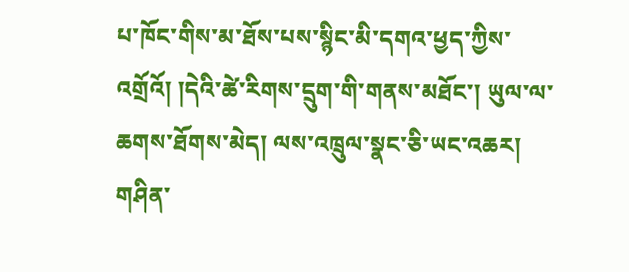པ་ཁོང་གིས་མ་ཐོས་པས་སྙིང་མི་དགའ་ཕྱད་ཀྱིས་འགྲོའོ། །དེའི་ཚེ་རིགས་དྲུག་གི་གནས་མཐོང་། ཡུལ་ལ་ཆགས་ཐོགས་མེད། ལས་འཁྲུལ་སྣང་ཅི་ཡང་འཆར། གཤིན་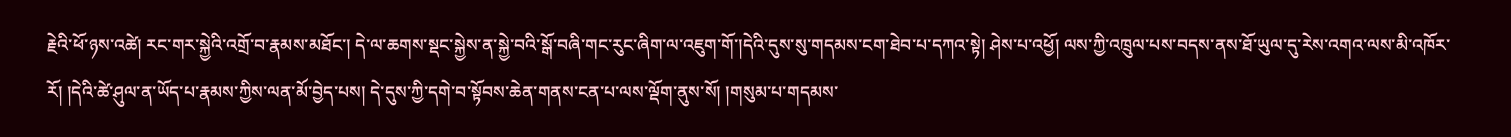རྗེའི་ཕོ་ཉས་འཚེ། རང་གར་སྐྱེའི་འགྲོ་བ་རྣམས་མཐོང་། དེ་ལ་ཆགས་སྡང་སྐྱེས་ན་སྐྱེ་བའི་སྒོ་བཞི་གང་རུང་ཞིག་ལ་འཇུག་གོ་།དེའི་དུས་སུ་གདམས་ངག་ཐེབ་པ་དཀའ་སྟེ། ཤེས་པ་འཕྱོ། ལས་ཀྱི་འཁྲུལ་པས་བདས་ནས་ཐོ་ཡུལ་དུ་རེས་འགའ་ལས་མི་འཁོར་རོ། །དེའི་ཚེ་ཤུལ་ན་ཡོད་པ་རྣམས་ཀྱིས་ལན་མོ་བྱེད་པས། དེ་དུས་ཀྱི་དགེ་བ་སྟོབས་ཆེན་གནས་ངན་པ་ལས་ལྡོག་ནུས་སོ། །གསུམ་པ་གདམས་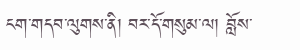ངག་གདབ་ལུགས་ནི། བར་དོ་གསུམ་ལ། བློས་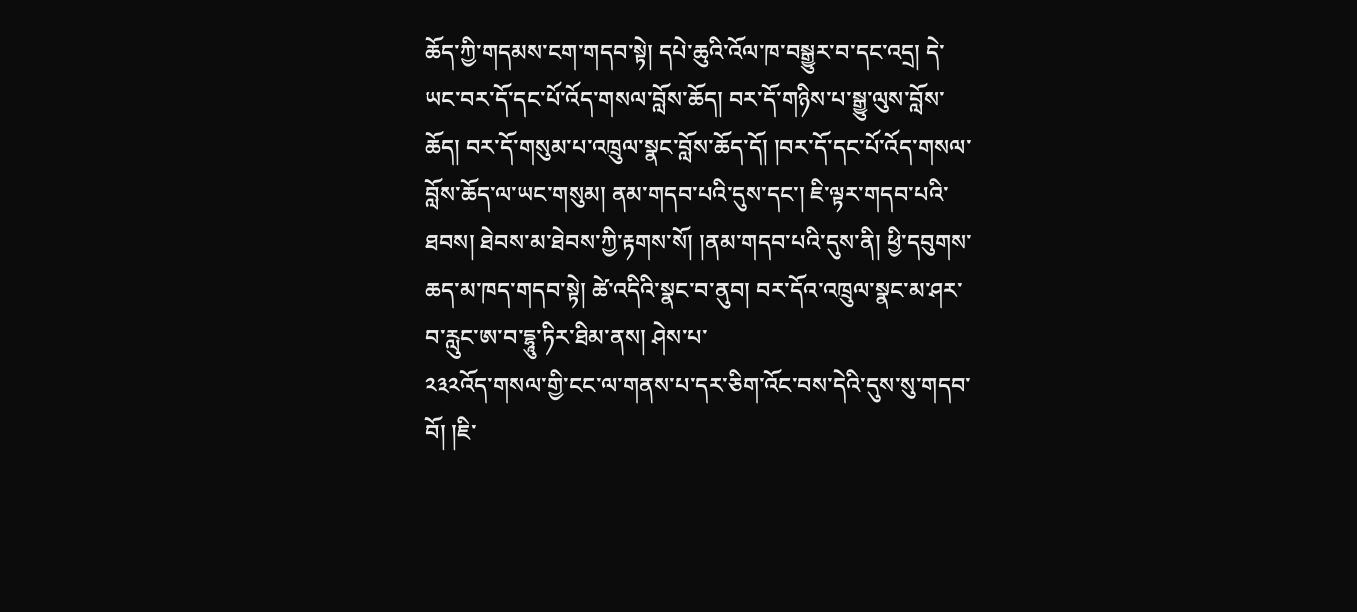ཆོད་ཀྱི་གདམས་ངག་གདབ་སྟེ། དཔེ་ཆུའི་འོལ་ཁ་བསྒྱུར་བ་དང་འདྲ། དེ་ཡང་བར་དོ་དང་པོ་འོད་གསལ་བློས་ཆོད། བར་དོ་གཉིས་པ་སྒྱུ་ལུས་བློས་ཆོད། བར་དོ་གསུམ་པ་འཁྲུལ་སྣང་བློས་ཆོད་དོ། །བར་དོ་དང་པོ་འོད་གསལ་བློས་ཆོད་ལ་ཡང་གསུམ། ནམ་གདབ་པའི་དུས་དང་། ཇི་ལྟར་གདབ་པའི་ཐབས། ཐེབས་མ་ཐེབས་ཀྱི་རྟགས་སོ། །ནམ་གདབ་པའི་དུས་ནི། ཕྱི་དབུགས་ཆད་མ་ཁད་གདབ་སྟེ། ཚེ་འདིའི་སྣང་བ་ནུབ། བར་དོའ་འཁྲུལ་སྣང་མ་ཤར་བ་རླུང་ཨ་བ་དྷཱུ་ཏིར་ཐིམ་ནས། ཤེས་པ་
༢༣༢འོད་གསལ་གྱི་ངང་ལ་གནས་པ་དར་ཅིག་འོང་བས་དེའི་དུས་སུ་གདབ་བོ། །ཇི་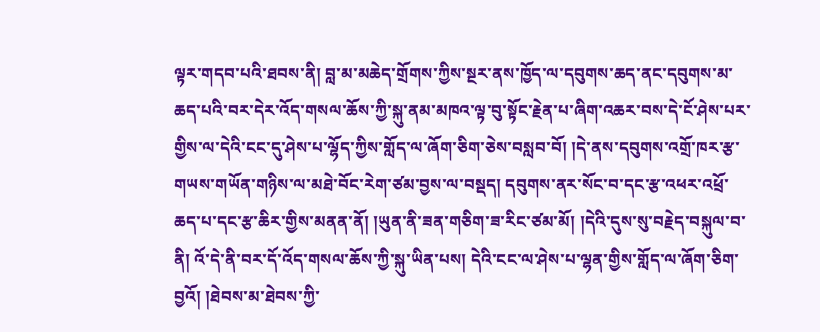ལྟར་གདབ་པའི་ཐབས་ནི། བླ་མ་མཆེད་གྲོགས་ཀྱིས་སྔར་ནས་ཁྱོད་ལ་དབུགས་ཆད་ནང་དབུགས་མ་ཆད་པའི་བར་དེར་འོད་གསལ་ཆོས་ཀྱི་སྐུ་ནམ་མཁའ་ལྟ་བུ་སྟོང་རྗེན་པ་ཞིག་འཆར་བས་དེ་ངོ་ཤེས་པར་གྱིས་ལ་དེའི་ངང་དུ་ཤེས་པ་ལྷོད་ཀྱིས་གློད་ལ་ཞོག་ཅིག་ཅེས་བསླབ་བོ། །དེ་ནས་དབུགས་འགྲོ་ཁར་རྩ་གཡས་གཡོན་གཉིས་ལ་མཐེ་བོང་རེག་ཙམ་བྱས་ལ་བསྡད། དབུགས་ནར་སོང་བ་དང་རྩ་འཕར་འཕྲོ་ཆད་པ་དང་རྩ་ཆིར་གྱིས་མནན་ནོ། །ཡུན་ནི་ཟན་གཅིག་ཟ་རིང་ཙམ་མོ། །དེའི་དུས་སུ་བརྗེད་བསྐུལ་བ་ནི། འོ་དེ་ནི་བར་དོ་འོད་གསལ་ཆོས་ཀྱི་སྐུ་ཡིན་པས། དེའི་ངང་ལ་ཤེས་པ་ལྷན་གྱིས་གློད་ལ་ཞོག་ཅིག་བྱའོ། །ཐེབས་མ་ཐེབས་ཀྱི་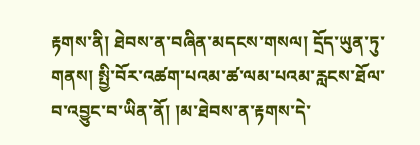རྟགས་ནི། ཐེབས་ན་བཞིན་མདངས་གསལ། དྲོད་ཡུན་ཏུ་གནས། སྤྱི་བོར་འཚག་པའམ་ཚ་ལམ་པའམ་རླངས་ཐོལ་བ་འབྱུང་བ་ཡིན་ནོ། །མ་ཐེབས་ན་རྟགས་དེ་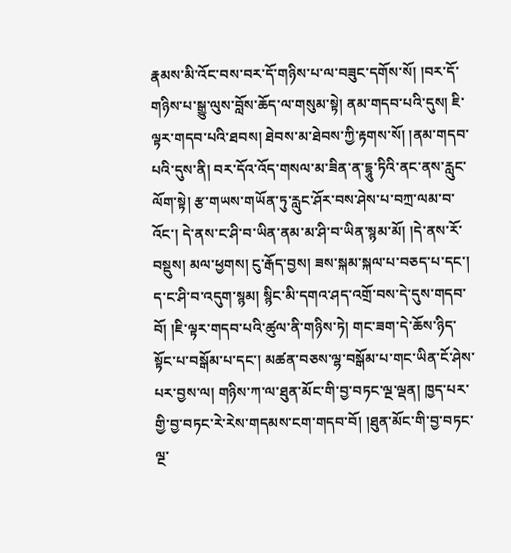རྣམས་མི་འོང་བས་བར་དོ་གཉིས་པ་ལ་བཟུང་དགོས་སོ། །བར་དོ་གཉིས་པ་སྒྱུ་ལུས་བློས་ཆོད་ལ་གསུམ་སྟེ། ནམ་གདབ་པའི་དུས། ཇི་ལྟར་གདབ་པའི་ཐབས། ཐེབས་མ་ཐེབས་ཀྱི་རྟགས་སོ། །ནམ་གདབ་པའི་དུས་ནི། བར་དོའ་འོད་གསལ་མ་ཟིན་ན་དྷཱུ་ཏིའི་ནང་ནས་རླུང་ལོག་སྟེ། རྩ་གཡས་གཡོན་ཏུ་རླུང་ཤོར་བས་ཤེས་པ་བཀྲ་ལམ་བ་འོང་། དེ་ནས་ང་ཤི་བ་ཡིན་ནམ་མ་ཤི་བ་ཡིན་སྙམ་མོ། །དེ་ནས་རོ་བསྡུས། མལ་ཕྱགས། ངུ་རྒོད་བྱས། ཟས་སྐམ་སྐལ་པ་བཅད་པ་དང་། ད་ང་ཤི་བ་འདུག་སྙམ། སྙིང་མི་དགའ་ཤད་འགྲོ་བས་དེ་དུས་གདབ་བོ། །ཇི་ལྟར་གདབ་པའི་ཚུལ་ནི་གཉིས་ཏེ། གང་ཟག་དེ་ཆོས་ཉིད་སྟོང་པ་བསྒོམ་པ་དང་། མཚན་བཅས་ལྷ་བསྒོམ་པ་གང་ཡིན་ངོ་ཤེས་པར་བྱས་ལ། གཉིས་ཀ་ལ་ཐུན་མོང་གི་བྱ་བཏང་ལྔ་ལྡན། ཁྱད་པར་གྱི་བྱ་བཏང་རེ་རེས་གདམས་ངག་གདབ་བོ། །ཐུན་མོང་གི་བྱ་བཏང་ལྔ་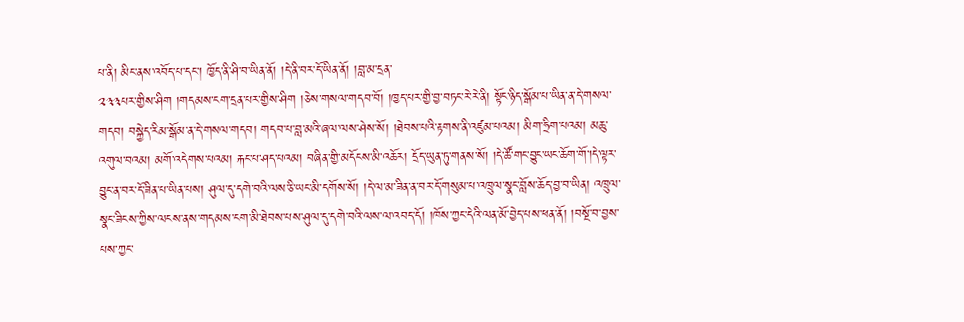པ་ནི། མིང་ནས་འབོད་པ་དང་། ཁྱོད་ནི་ཤི་བ་ཡིན་ནོ། །དེ་ནི་བར་དོ་ཡིན་ནོ། །བླ་མ་དྲན་
༢༣༣པར་གྱིས་ཤིག །གདམས་ངག་དྲན་པར་གྱིས་ཤིག །ཅེས་གསལ་གདབ་བོ། །ཁྱད་པར་གྱི་བྱ་བཏང་རེ་རེ་ནི། སྟོང་ཉིད་སྒོམ་པ་ཡིན་ན་དེ་གསལ་གདབ། བསྐྱེད་རིམ་སྒོམ་ན་དེ་གསལ་གདབ། གདབ་པ་བླ་མའི་ཞལ་ལས་ཤེས་སོ། །ཐེབས་པའི་རྟགས་ནི་འཛུམ་པའམ། མིག་ཧྲིག་པའམ། མཆུ་འགུལ་བའམ། མགོ་འདེགས་པའམ། རྐང་པ་ཤད་པའམ། བཞིན་གྱི་མདོངས་མི་འཆོར། དྲོད་ཡུན་ཏུ་གནས་སོ། །དེ་ཚོ་གང་བྱུང་ཡང་ཆོག་གོ་།དེ་ལྟར་བྱུང་ན་བར་དོ་ཟིན་པ་ཡིན་པས། ཤུལ་དུ་དགེ་བའི་ལས་ཅི་ཡང་མི་དགོས་སོ། །དེ་ལ་མ་ཟིན་ན་བར་དོ་གསུམ་པ་འཁྲུལ་སྣང་བློས་ཆོད་བྱ་བ་ཡིན། འཁྲུལ་སྣང་ཟིངས་ཀྱིས་ལངས་ནས་གདམས་ངག་མི་ཐེབས་པས་ཤུལ་དུ་དགེ་བའི་ལས་ལ་འབད་དོ། །ཁོས་ཀྱང་དེའི་ལན་མོ་བྱེད་པས་ཕན་ནོ། །བསྔོ་བ་བྱས་པས་ཀྱང་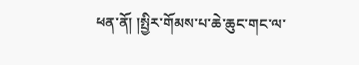ཕན་ནོ། །སྤྱིར་གོམས་པ་ཆེ་ཆུང་གང་ལ་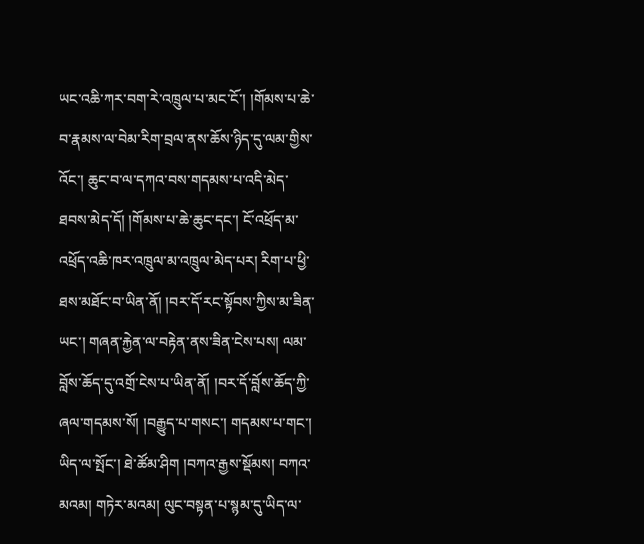ཡང་འཆི་ཀར་བག་རེ་འཁྲུལ་པ་མང་ངོ་། །གོམས་པ་ཆེ་བ་རྣམས་ལ་བེམ་རིག་བྲལ་ནས་ཆོས་ཉིད་དུ་ལམ་གྱིས་འོང་། ཆུང་བ་ལ་དཀའ་བས་གདམས་པ་འདི་མེད་ཐབས་མེད་དོ། །གོམས་པ་ཆེ་ཆུང་དང་། ངོ་འཕྲོད་མ་འཕྲོད་འཆི་ཁར་འཁྲུལ་མ་འཁྲུལ་མེད་པར། རིག་པ་ཕྱི་ཐས་མཐོང་བ་ཡིན་ནོ། །བར་དོ་རང་སྟོབས་ཀྱིས་མ་ཟིན་ཡང་། གཞན་རྐྱེན་ལ་བརྟེན་ནས་ཟིན་ངེས་པས། ལམ་བློས་ཆོད་དུ་འགྲོ་ངེས་པ་ཡིན་ནོ། །བར་དོ་བློས་ཆོད་ཀྱི་ཞལ་གདམས་སོ། །བརྒྱུད་པ་གསང་། གདམས་པ་གང་། ཡིད་ལ་སྤོང་། ཐེ་ཚོམ་ཤིག །བཀའ་རྒྱས་སྡོམས། བཀའ་མའམ། གཏེར་མའམ། ལུང་བསྟན་པ་སྙམ་དུ་ཡིད་ལ་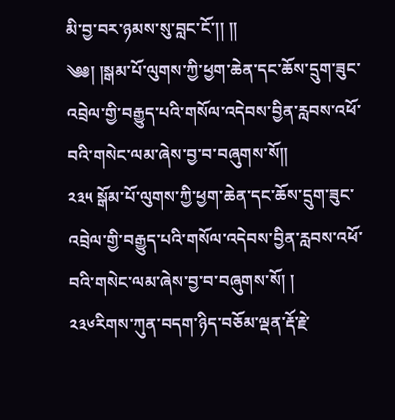མི་བྱ་བར་ཉམས་སུ་བླང་ངོ་།། །།
༄༅། །སྒམ་པོ་ལུགས་ཀྱི་ཕྱག་ཆེན་དང་ཆོས་དྲུག་ཟུང་འབྲེལ་གྱི་བརྒྱུད་པའི་གསོལ་འདེབས་བྱིན་རླབས་འཕོ་བའི་གསེང་ལམ་ཞེས་བྱ་བ་བཞུགས་སོ༎
༢༣༥ སྒོམ་པོ་ལུགས་ཀྱི་ཕྱག་ཆེན་དང་ཆོས་དྲུག་ཟུང་འབྲེལ་གྱི་བརྒྱུད་པའི་གསོལ་འདེབས་བྱིན་རླབས་འཕོ་བའི་གསེང་ལམ་ཞེས་བྱ་བ་བཞུགས་སོ། །
༢༣༦རིགས་ཀུན་བདག་ཉིད་བཅོམ་ལྡན་རྡོ་རྗེ་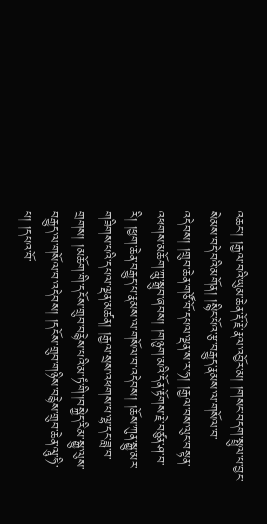འཆང་། །རྒྱལ་བའི་ཡུམ་ཆེན་རྡོ་རྗེ་རྣལ་འབྱོར་མ། །གསང་བདག་སྤྲུལ་པ་བྱང་སེམས་བདེ་བའི་མགོན། །སྙིང་པོའ་རྩ་བརྒྱུད་རྣམས་ལ་གསོལ་བ་འདེབས། །གྲུབ་ཆེན་གཙོ་བོ་དཔལ་ལྡན་ས་ར་ཧ། །རྒྱལ་བས་ལུང་བསྟན་འཕགས་མཆོག་ཀླུ་སྒྲུབ་ཞབས། །གཉུག་མའི་དོན་རྟོགས་རྗེ་བཙུན་ཤ་བ་རི། །ཕྱག་ཆེན་བརྒྱུད་པ་རྣམས་ལ་གསོལ་བ་འདེབས། །ཆོས་ཀུན་སྒྱུ་མར་གཟིགས་པའི་དཔལ་ལྡན་མཚན། །རྒྱལ་སྲས་འཕགས་པ་ལྷ་དང་ཟླ་བ་གྲགས། །མཆོག་གི་དངོས་གྲུབ་བརྙེས་པའི་མ་ཏཾ་གི་།བསྐྱེད་རིམ་སྒྱུ་ལུས་བརྒྱུད་ལ་གསོལ་བ་འདེབས། །དངོས་གྲུབ་གཉིས་བརྙེས་གྲུབ་ཆེན་ལཱུ་ཧི་པ། །དཔའ་བོ་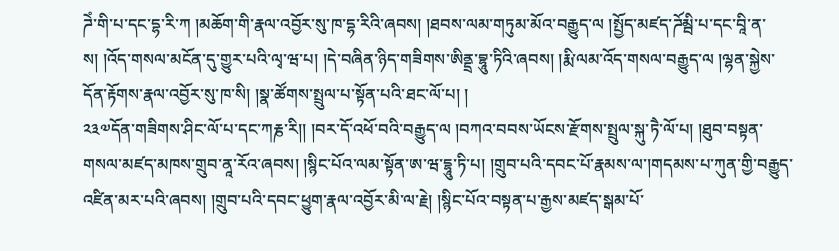ཌེཾ་གི་པ་དང་དྷ་རི་ཀ །མཆོག་གི་རྣལ་འབྱོར་སུ་ཁ་དྷ་རིའི་ཞབས། །ཐབས་ལམ་གཏུམ་མོའ་བརྒྱུད་ལ །སྤྱོད་མཛད་ཌོམྦི་པ་དང་བཱི་ན་ས། །འོད་གསལ་མངོན་དུ་གྱུར་པའི་ལྭ་ཝ་པ། །དེ་བཞིན་ཉིད་གཟིགས་ཨིནྡྲ་བྷཱུ་ཏིའི་ཞབས། །རྨི་ལམ་འོད་གསལ་བརྒྱུད་ལ །ལྷན་སྐྱེས་དོན་རྟོགས་རྣལ་འབྱོར་སུ་ཁ་སི། །སྣ་ཚོགས་སྤྲུལ་པ་སྟོན་པའི་ཐང་ལོ་པ། །
༢༣༧དོན་གཟིགས་ཤིང་ལོ་པ་དང་ཀརྞ་རི།། །བར་དོ་འཕོ་བའི་བརྒྱུད་ལ །བཀའ་བབས་ཡོངས་རྫོགས་སྤྲུལ་སྐུ་ཏཻ་ལོ་པ། །ཐུབ་བསྟན་གསལ་མཛད་མཁས་གྲུབ་ནཱ་རོའ་ཞབས། །སྙིང་པོའ་ལམ་སྟོན་ཨ་ཝ་དྷཱུ་ཏི་པ། །གྲུབ་པའི་དབང་པོ་རྣམས་ལ་།གདམས་པ་ཀུན་གྱི་བརྒྱུད་འཛིན་མར་པའི་ཞབས། །གྲུབ་པའི་དབང་ཕྱུག་རྣལ་འབྱོར་མི་ལ་རྗེ། །སྙིང་པོའ་བསྟན་པ་རྒྱས་མཛད་སྒམ་པོ་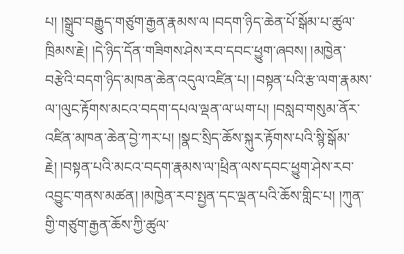པ། །སྒྲུབ་བརྒྱུད་གཙུག་རྒྱན་རྣམས་ལ །བདག་ཉིད་ཆེན་པོ་སྒོམ་པ་ཚུལ་ཁྲིམས་རྗེ། །དེ་ཉིད་དོན་གཟིགས་ཤེས་རབ་དབང་ཕྱུག་ཞབས། །མཁྱེན་བརྩེའི་བདག་ཉིད་མཁན་ཆེན་འདུལ་འཛིན་པ། །བསྟན་པའི་རྩ་ལག་རྣམས་ལ་།ལུང་རྟོགས་མངའ་བདག་དཔལ་ལྡན་ལ་ཡག་པ། །བསླབ་གསུམ་ནོར་འཛིན་མཁན་ཆེན་བྱེ་ཀར་པ། །སྣང་སྲིད་ཆོས་སྐུར་རྟོགས་པའི་སྙི་སྒོམ་རྗེ། །བསྟན་པའི་མངའ་བདག་རྣམས་ལ་།ཕྲིན་ལས་དབང་ཕྱུག་ཤེས་རབ་འབྱུང་གནས་མཚན། །མཁྱེན་རབ་སྤྱན་དང་ལྡན་པའི་ཆོས་གླིང་པ། །ཀུན་གྱི་གཙུག་རྒྱན་ཆོས་ཀྱི་ཚུལ་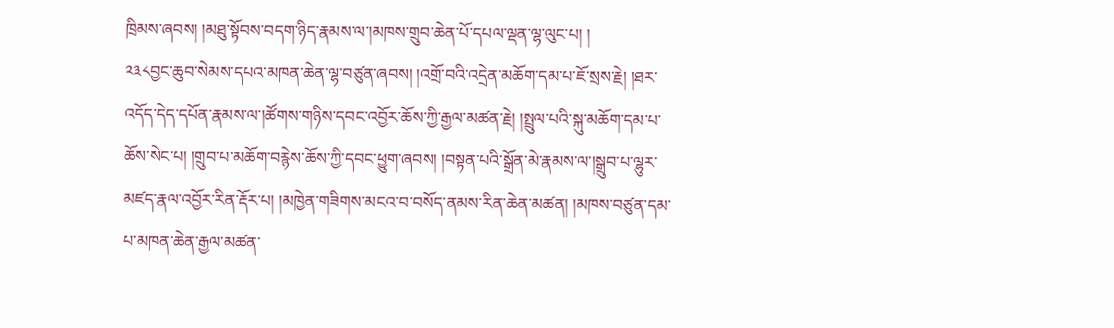ཁྲིམས་ཞབས། །མཐུ་སྟོབས་བདག་ཉིད་རྣམས་ལ་།མཁས་གྲུབ་ཆེན་པོ་དཔལ་ལྡན་ལྷ་ལུང་པ། །
༢༣༨བྱང་ཆུབ་སེམས་དཔའ་མཁན་ཆེན་ལྷ་བཙུན་ཞབས། །འགྲོ་བའི་འདྲེན་མཆོག་དམ་པ་ཇོ་སྲས་རྗེ། །ཐར་འདོད་དེད་དཔོན་རྣམས་ལ་།ཚོགས་གཉིས་དབང་འབྱོར་ཆོས་ཀྱི་རྒྱལ་མཚན་རྗེ། །སྤྲུལ་པའི་སྐུ་མཆོག་དམ་པ་ཆོས་སེང་པ། །གྲུབ་པ་མཆོག་བརྙེས་ཆོས་ཀྱི་དབང་ཕྱུག་ཞབས། །བསྟན་པའི་སྒྲོན་མེ་རྣམས་ལ་།སྒྲུབ་པ་ལྷུར་མཛད་རྣལ་འབྱོར་རིན་རྡོར་པ། །མཁྱེན་གཟིགས་མངའ་བ་བསོད་ནམས་རིན་ཆེན་མཚན། །མཁས་བཙུན་དམ་པ་མཁན་ཆེན་རྒྱལ་མཚན་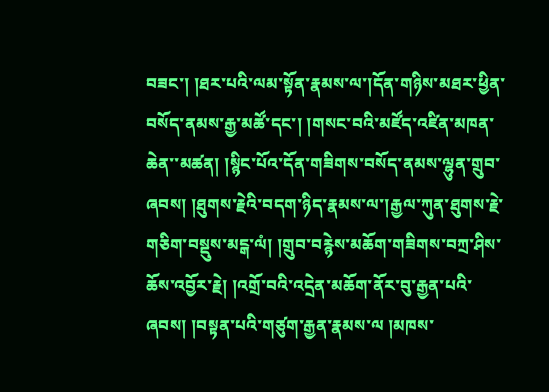བཟང་། །ཐར་པའི་ལམ་སྟོན་རྣམས་ལ་།དོན་གཉིས་མཐར་ཕྱིན་བསོད་ནམས་རྒྱ་མཚོ་དང་། །གསང་བའི་མཛོད་འཛིན་མཁན་ཆེན་་མཚན། །སྙིང་པོའ་དོན་གཟིགས་བསོད་ནམས་ལྷུན་གྲུབ་ཞབས། །ཐུགས་རྗེའི་བདག་ཉིད་རྣམས་ལ་།རྒྱལ་ཀུན་ཐུགས་རྗེ་གཅིག་བསྡུས་མངྒ་ལཾ། །གྲུབ་བརྙེས་མཆོག་གཟིགས་བཀྲ་ཤིས་ཆོས་འབྱོར་རྗེ། །འགྲོ་བའི་འདྲེན་མཆོག་ནོར་བུ་རྒྱན་པའི་ཞབས། །བསྟན་པའི་གཙུག་རྒྱན་རྣམས་ལ །མཁས་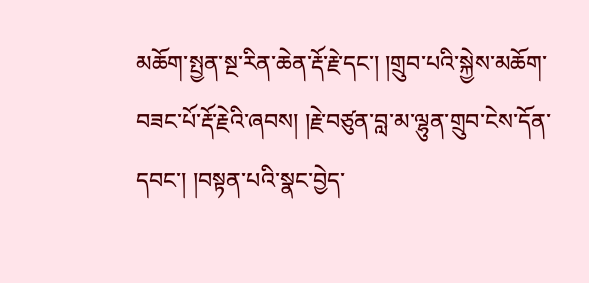མཆོག་སྤྱན་སྔ་རིན་ཆེན་རྡོ་རྗེ་དང་། །གྲུབ་པའི་སྐྱེས་མཆོག་བཟང་པོ་རྡོ་རྗེའི་ཞབས། །རྗེ་བཙུན་བླ་མ་ལྷུན་གྲུབ་ངེས་དོན་དབང་། །བསྟན་པའི་སྣང་བྱེད་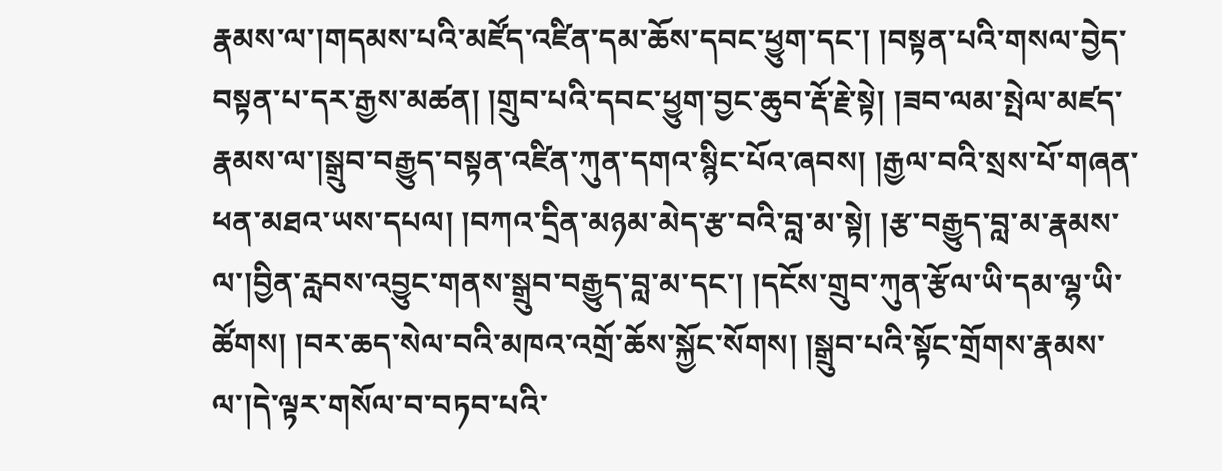རྣམས་ལ་།གདམས་པའི་མཛོད་འཛིན་དམ་ཆོས་དབང་ཕྱུག་དང་། །བསྟན་པའི་གསལ་བྱེད་བསྟན་པ་དར་རྒྱས་མཚན། །གྲུབ་པའི་དབང་ཕྱུག་བྱང་ཆུབ་རྡོ་རྗེ་སྟེ། །ཟབ་ལམ་སྤེལ་མཛད་རྣམས་ལ་།སྒྲུབ་བརྒྱུད་བསྟན་འཛིན་ཀུན་དགའ་སྙིང་པོའ་ཞབས། །རྒྱལ་བའི་སྲས་པོ་གཞན་ཕན་མཐའ་ཡས་དཔལ། །བཀའ་དྲིན་མཉམ་མེད་རྩ་བའི་བླ་མ་སྟེ། །རྩ་བརྒྱུད་བླ་མ་རྣམས་ལ་།བྱིན་རླབས་འབྱུང་གནས་སྒྲུབ་བརྒྱུད་བླ་མ་དང་། །དངོས་གྲུབ་ཀུན་རྩོལ་ཡི་དམ་ལྷ་ཡི་ཚོགས། །བར་ཆད་སེལ་བའི་མཁའ་འགྲོ་ཆོས་སྐྱོང་སོགས། །སྒྲུབ་པའི་སྟོང་གྲོགས་རྣམས་ལ་།དེ་ལྟར་གསོལ་བ་བཏབ་པའི་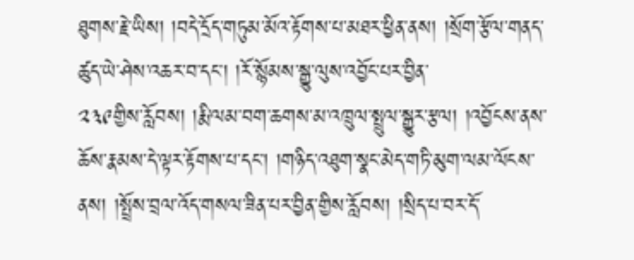ཐུགས་རྗེ་ཡིས། །བདེ་དྲོད་གཏུམ་མོའ་རྟོགས་པ་མཐར་ཕྱིན་ནས། །སྲོག་རྩོལ་གནད་ཚུད་ཡེ་ཤེས་འཆར་བ་དང་། །རོ་སྙོམས་སྒྱུ་ལུས་འབྱོང་པར་བྱིན་
༢༣༩གྱིས་རློབས། །རྨི་ལམ་བག་ཆགས་མ་འཁྲུལ་སྤྲུལ་སྒྱུར་རྩལ། །འབྱོངས་ནས་ཆོས་རྣམས་དེ་ལྟར་རྟོགས་པ་དང་། །གཉིད་འཐུག་སྣང་མེད་གཏི་མུག་ལམ་ལོངས་ནས། །སྤྲོས་བྲལ་འོད་གསལ་ཟིན་པར་བྱིན་གྱིས་རློབས། །སྲིད་པ་བར་དོ་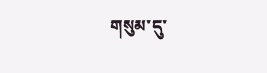གསུམ་དུ་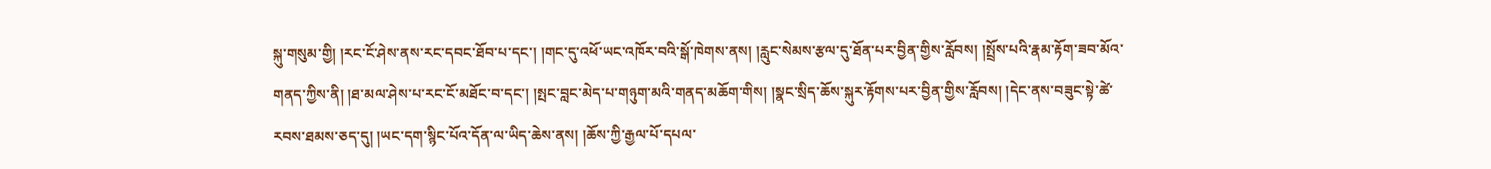སྐུ་གསུམ་གྱི། །རང་ངོ་ཤེས་ནས་རང་དབང་ཐོབ་པ་དང་། །གང་དུ་འཕོ་ཡང་འཁོར་བའི་སྒོ་ཁེགས་ནས། །རླུང་སེམས་རྩལ་དུ་ཐོན་པར་བྱིན་གྱིས་རློབས། །སྤྲོས་པའི་རྣམ་རྟོག་ཟབ་མོའ་གནད་ཀྱིས་ནི། །ཐ་མལ་ཤེས་པ་རང་ངོ་མཐོང་བ་དང་། །སྤང་བླང་མེད་པ་གཉུག་མའི་གནད་མཆོག་གིས། །སྣང་སྲིད་ཆོས་སྐུར་རྟོགས་པར་བྱིན་གྱིས་རློབས། །དེང་ནས་བཟུང་སྟེ་ཚེ་རབས་ཐམས་ཅད་དུ། །ཡང་དག་སྙིང་པོའ་དོན་ལ་ཡིད་ཆེས་ནས། །ཆོས་ཀྱི་རྒྱལ་པོ་དཔལ་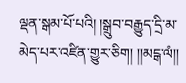ལྡན་སྒམ་པོ་པའི། །སྒྲུབ་བརྒྱུད་དྲི་མ་མེད་པར་འཛིན་གྱུར་ཅིག། །།མངྒ་ལཾ།།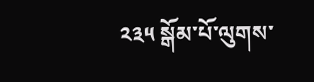༢༣༥ སྒོམ་པོ་ལུགས་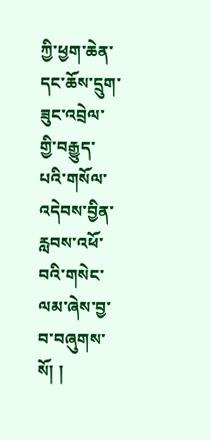ཀྱི་ཕྱག་ཆེན་དང་ཆོས་དྲུག་ཟུང་འབྲེལ་གྱི་བརྒྱུད་པའི་གསོལ་འདེབས་བྱིན་རླབས་འཕོ་བའི་གསེང་ལམ་ཞེས་བྱ་བ་བཞུགས་སོ། །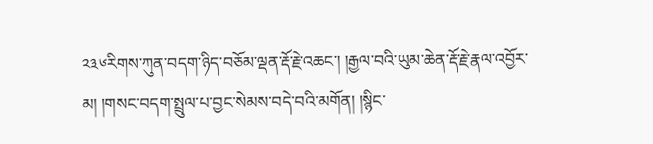༢༣༦རིགས་ཀུན་བདག་ཉིད་བཅོམ་ལྡན་རྡོ་རྗེ་འཆང་། །རྒྱལ་བའི་ཡུམ་ཆེན་རྡོ་རྗེ་རྣལ་འབྱོར་མ། །གསང་བདག་སྤྲུལ་པ་བྱང་སེམས་བདེ་བའི་མགོན། །སྙིང་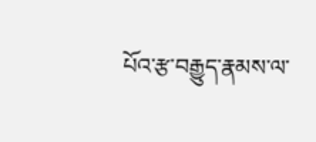པོའ་རྩ་བརྒྱུད་རྣམས་ལ་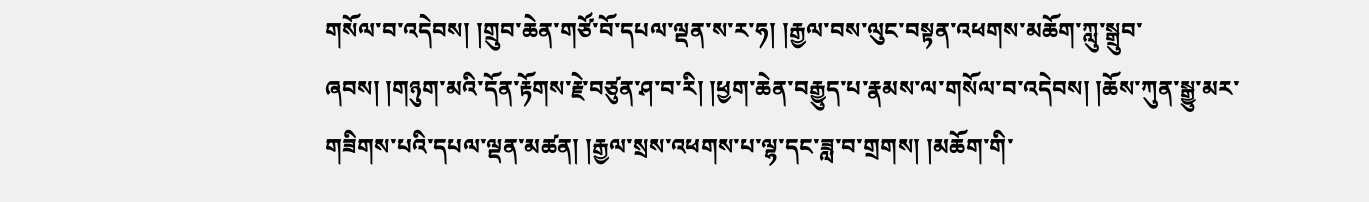གསོལ་བ་འདེབས། །གྲུབ་ཆེན་གཙོ་བོ་དཔལ་ལྡན་ས་ར་ཧ། །རྒྱལ་བས་ལུང་བསྟན་འཕགས་མཆོག་ཀླུ་སྒྲུབ་ཞབས། །གཉུག་མའི་དོན་རྟོགས་རྗེ་བཙུན་ཤ་བ་རི། །ཕྱག་ཆེན་བརྒྱུད་པ་རྣམས་ལ་གསོལ་བ་འདེབས། །ཆོས་ཀུན་སྒྱུ་མར་གཟིགས་པའི་དཔལ་ལྡན་མཚན། །རྒྱལ་སྲས་འཕགས་པ་ལྷ་དང་ཟླ་བ་གྲགས། །མཆོག་གི་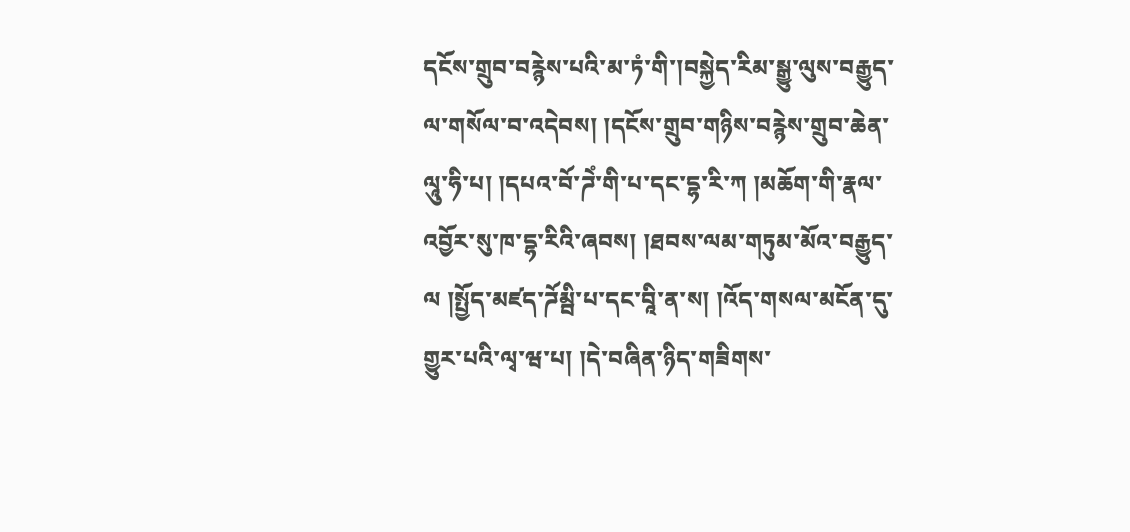དངོས་གྲུབ་བརྙེས་པའི་མ་ཏཾ་གི་།བསྐྱེད་རིམ་སྒྱུ་ལུས་བརྒྱུད་ལ་གསོལ་བ་འདེབས། །དངོས་གྲུབ་གཉིས་བརྙེས་གྲུབ་ཆེན་ལཱུ་ཧི་པ། །དཔའ་བོ་ཌེཾ་གི་པ་དང་དྷ་རི་ཀ །མཆོག་གི་རྣལ་འབྱོར་སུ་ཁ་དྷ་རིའི་ཞབས། །ཐབས་ལམ་གཏུམ་མོའ་བརྒྱུད་ལ །སྤྱོད་མཛད་ཌོམྦི་པ་དང་བཱི་ན་ས། །འོད་གསལ་མངོན་དུ་གྱུར་པའི་ལྭ་ཝ་པ། །དེ་བཞིན་ཉིད་གཟིགས་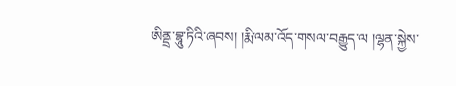ཨིནྡྲ་བྷཱུ་ཏིའི་ཞབས། །རྨི་ལམ་འོད་གསལ་བརྒྱུད་ལ །ལྷན་སྐྱེས་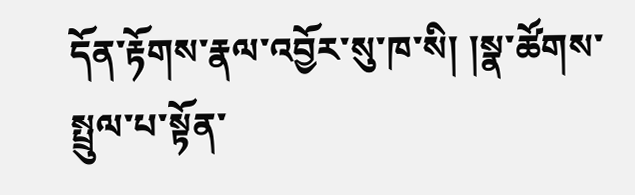དོན་རྟོགས་རྣལ་འབྱོར་སུ་ཁ་སི། །སྣ་ཚོགས་སྤྲུལ་པ་སྟོན་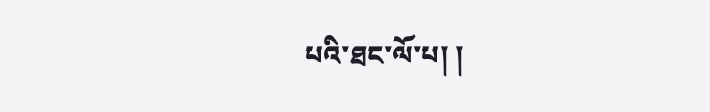པའི་ཐང་ལོ་པ། །